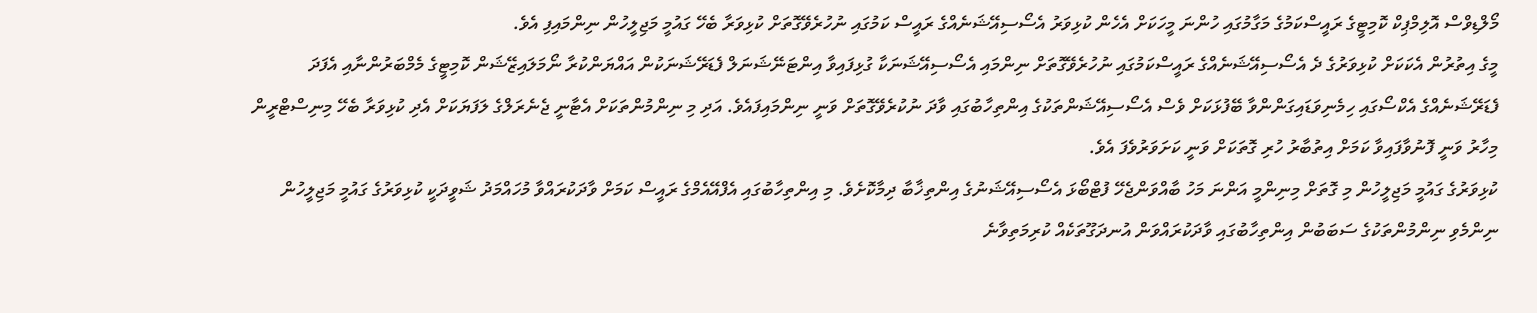މޯލްޑިވްސް އޮލިމްޕިކް ކޮމިޓީގެ ރައީސްކަމުގެ މަގާމުގައި ހުންނަ މީހަކަށް އެހެން ކުޅިވަރު އެސޯސިއޭޝަނެއްގެ ރައީސް ކަމުގައި ނުހުރެވޭގޮތަށް ކުޅިވަރާ ބެހޭ ގައުމީ މަޖިލީހުން ނިންމައިފި އެވެ.
މީގެ އިތުރުން އެކަކަށް ކުޅިވަރުގެ ދެ އެސޯސިއޭޝަނެއްގެ ރައީސްކަމުގައި ނުހުރެވޭގޮތަށް ނިންމައި އެސޯސިއޭޝަނަކާ ގުޅިފައިވާ އިންޓަނޭޝަނަލް ފެޑަރޭޝަނަކުން އައްޔަންކުރާ ނޯމަލައިޒޭޝަން ކޮމިޓީގެ މެމްބަރުންނާއި އެފަދަ ފެޑަރޭޝަނެއްގެ އެކްސޯގައި ހިމެނިވަޑައިގަންންވާ ބޭފުޅަކަށް ވެސް އެސޯސިއޭޝަންތަކުގެ އިންތިހާބުގައި ވާދަ ނުކުރެވޭގޮތަށް ވަނީ ނިންމައިފައެވެ. އަދި މި ނިންމުންތަކަށް އެޓާނީ ޖެނެރަލްގެ ލަފަޔަކަށް އެދި ކުޅިވަރާ ބެހޭ މިނިސްޓްރީން މިހާރު ވަނީ ފޮނުވާފައިވާ ކަމަށް އިތުބާރު ހުރި ގޮތަކަށް ވަނީ ކަށަވަރުވެފަ އެވެ.
ކުޅިވަރުގެ ގައުމީ މަޖިލީހުން މި ގޮތަށް މިނިންމީ އަންނަ މަހު ބާއްވަންޖެހޭ ފުޓްބޯޅަ އެސޯސިއޭޝަނުގެ އިންތިޚާބާ ދިމާކޮށެވެ. މި އިންތިހާބުގައި އެފްއޭއެމްގެ ރައީސް ކަމަށް ވާދަކުރައްވާ މުހައްމަދު ޝަވީދަކީ ކުޅިވަރުގެ ގައުމީ މަޖިލީހުން ނިންމެވި ނިންމުންތަކުގެ ސަބަބުން އިންތިހާބުގައި ވާދަކުރައްވަން އުނދަގޫތަކެއް ކުރިމަތިވާނެ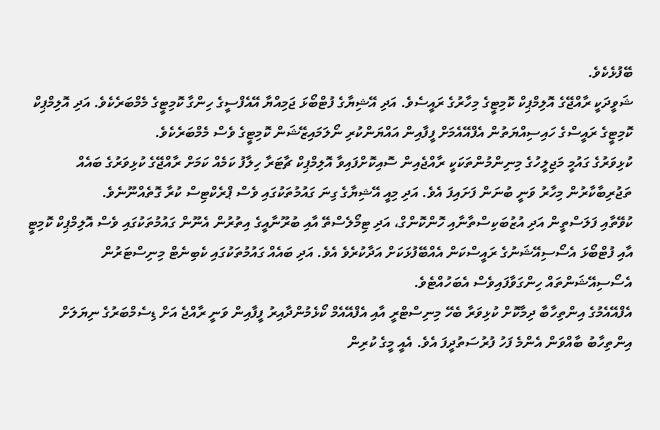ބޭފުޅެކެވެ.
ޝަވީދަކީ ރާއްޖޭގެ އޮލިމްޕިކް ކޮމިޓީގެ މިހާރުގެ ރައީސެވެ. އަދި އޭޝިޔާގެ ފުޓްބޯޅަ ޖަމިއްޔާ އޭއެފްސީގެ ހިންގާ ކޮމިޓީގެ މެމްބަރެކެވެ. އަދި އޮލިމްޕިކް ކޮމިޓީގެ ރައީސްގެ ހައިސިއްޔަތުން އެފްއޭއެމަށް ފީފާއިން އައްޔަންކުރި ނޯލަމައިޒޭޝަން ކޮމިޓީގެ ވެސް މެމްބަރެކެވެ.
ކުޅިވަރުގެ ގައުމީ މަޖިލީހުގެ މިނިންމުންތަކަކީ ރާއްޖެއިން ސޮއިކޮށްފައިވާ އޮލިމްޕިކް ޗާޓަރާ ހިލާފު ކަމެއް ކަމަށް ރާއްޖޭގެ ކުޅިވަރުގެ ބައެއް ތަޖުރިބާކާރުން މިހާރު ވަނީ ބުނަން ފަށައިފަ އެވެ. އަދި މިއީ އޭޝިޔާގެ ގިނަ ގައުމުތަކުގައި ވެސް ޕްރެކްޓިސް ކުރާ ގޮތެއްނޫނެވެ.
ކުވޭތާއި ފަލަސްތީން އަދި އުޒުބަކިސްތާނާއި ހޮންކޮންގް، އަދި ޓިމޯލެސްތޭ އާއި ބުރޫނާއީގެ އިތުރުން އެނޫން ގައުމުތަކުގައި ވެސް އޮލިމްޕިކް ކޮމިޓީ އާއި ފުޓްބޯޅަ އެސޯސިއޭޝަނުގެ ރައީސްކަން އެއްބޭފުޅަކަށް އަދާކުރެވެ އެވެ. އަދި ބައެއް ގައުމުތަކުގައި ކެބިނެޓް މިނިސްޓަރުން އެސޯސިއޭޝަންތައް ހިންގަވާފައިވެސް އެބަހުއްޓެވެ.
އެފްއޭއެމުގެ އިންތިހާބާ ދިމާކޮށް ކުޅިވަރާ ބެހޭ މިނިސްޓްރީ އާއި އެފްއޭއެމް ކޯޅެމުންދާއިރު ފީފާއިން ވަނީ ރާއްޖެ އަށް ޑިސެމްބަރުގެ ނިޔަލަށް އިންތިހާބު ބާއްވަން އެންމެ ފަހު ފުރުސަތުދީފަ އެވެ. އެއީ މީގެ ކުރިން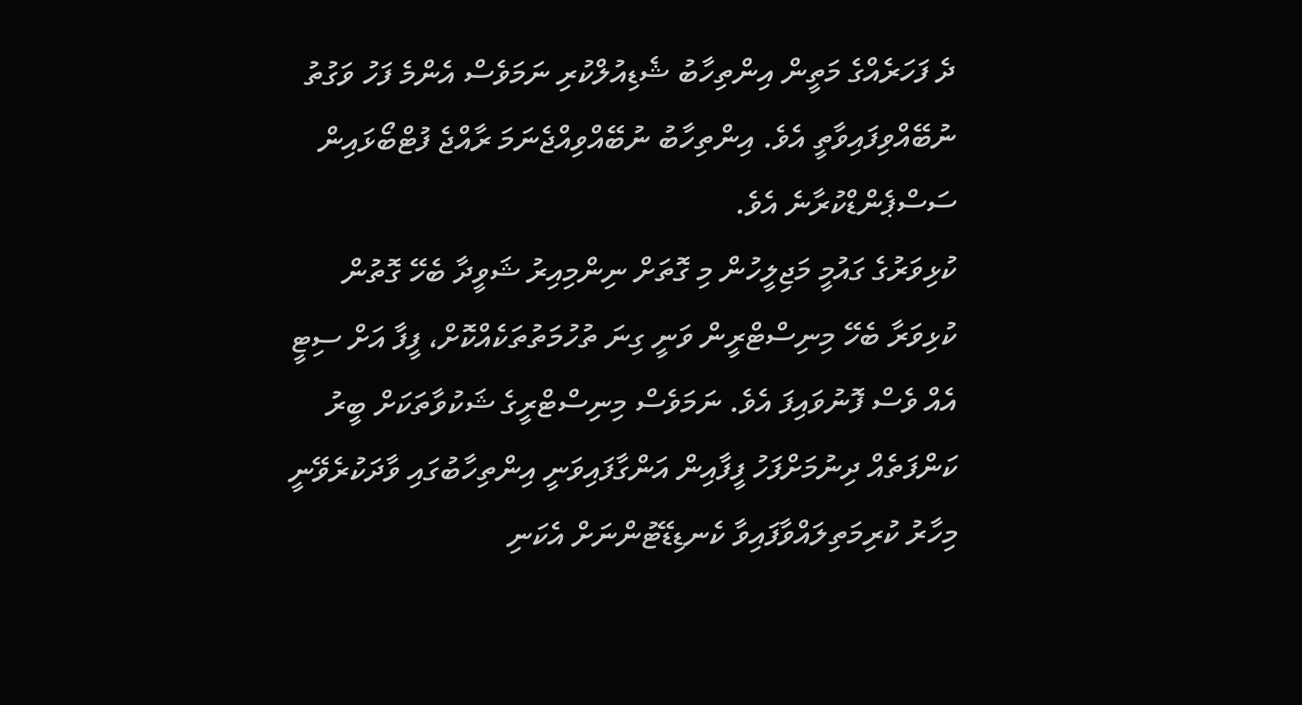ދެ ފަހަރެއްގެ މަތީން އިންތިހާބު ޝެޑިއުލްކުރި ނަމަވެސް އެންމެ ފަހު ވަގުތު ނުބޭއްވިފައިވާތީ އެވެ. އިންތިހާބު ނުބޭއްވިއްޖެނަމަ ރާއްޖެ ފުޓްބޯޅައިން ސަސްޕެންޑްކުރާނެ އެވެ.
ކުޅިވަރުގެ ގައުމީ މަޖިލީހުން މި ގޮތަށް ނިންމިއިރު ޝަވީދާ ބެހޭ ގޮތުން ކުޅިވަރާ ބެހޭ މިނިސްޓްރީން ވަނީ ގިނަ ތުހުމަތުތަކެއްކޮށް، ފީފާ އަށް ސިޓީ އެއް ވެސް ފޮނުވައިފަ އެވެ. ނަމަވެސް މިނިސްޓްރީގެ ޝަކުވާތަކަށް ބީރު ކަންފަތެއް ދިނުމަށްފަހު ފީފާއިން އަންގާފައިވަނީ އިންތިހާބުގައި ވާދަކުރެވޭނީ މިހާރު ކުރިމަތިލައްވާފައިވާ ކެނޑިޑޭޓުންނަށް އެކަނި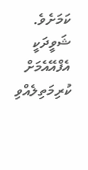ކަމަށެވެ. ޝަވީދަކީ އެފްއޭއެމަށް ކުރިމަތިލެއްވި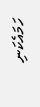ހަމައެކަނި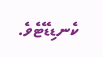ކެނޑިޑޭޓެވެ.